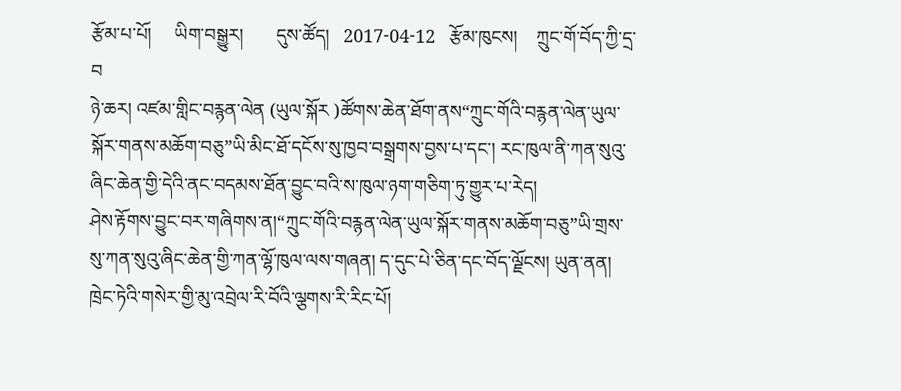རྩོམ་པ་པོ།     ཡིག་བསྒྱུར།       དུས་ཚོད།   2017-04-12   རྩོམ་ཁུངས།    ཀྲུང་གོ་བོད་ཀྱི་དྲ་བ
ཉེ་ཆར། འཛམ་གླིང་བརྙན་ལེན (ཡུལ་སྐོར )ཚོགས་ཆེན་ཐོག་ནས“ཀྲུང་གོའི་བརྙན་ལེན་ཡུལ་སྐོར་གནས་མཆོག་བཅུ”ཡི་མིང་ཐོ་དངོས་སུ་ཁྱབ་བསྒྲགས་བྱས་པ་དང་། རང་ཁུལ་ནི་ཀན་སུའུ་ཞིང་ཆེན་གྱི་དེའི་ནང་བདམས་ཐོན་བྱུང་བའི་ས་ཁུལ་ཉག་གཅིག་ཏུ་གྱུར་པ་རེད།
ཤེས་རྟོགས་བྱུང་བར་གཞིགས་ན།“ཀྲུང་གོའི་བརྙན་ལེན་ཡུལ་སྐོར་གནས་མཆོག་བཅུ”ཡི་གྲས་སུ་ཀན་སུའུ་ཞིང་ཆེན་གྱི་ཀན་ལྷོ་ཁུལ་ལས་གཞན། ད་དུང་པེ་ཅིན་དང་བོད་ལྗོངས། ཡུན་ནན། ཁྲེང་ཏེའི་གསེར་གྱི་མུ་འབྲེལ་རི་བོའི་ལྕགས་རི་རིང་པོ།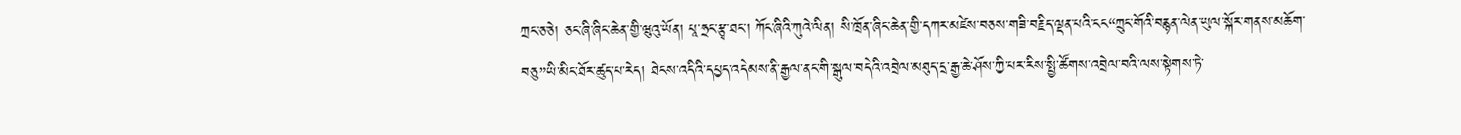ཀྲང་ཅ་ཅེ། ཅང་ཞི་ཞིང་ཆེན་གྱི་ཝུའུ་ཡོན། པཱ་ཧྲང་རྩྭ་ཐང་། ཀོང་ཞིའི་ཀུའེ་ལིན། སི་ཁྲོན་ཞིང་ཆེན་གྱི་དཀར་མཛེས་བཅས་གཟི་བརྗིད་ལྡན་པའི་ངང“ཀྲུང་གོའི་བརྙན་ལེན་ཡུལ་སྐོར་གནས་མཆོག་བཅུ”ཡི་མིང་ཐོར་ཚུད་པ་རེད། ཐེངས་འདིའི་དཔྱད་འདེམས་ནི་རྒྱལ་ནང་གི་སྒུལ་བདེའི་འབྲེལ་མཐུད་དྲ་རྒྱ་ཆེ་ཤོས་ཀྱི་པར་རིས་སྤྱི་ཚོགས་འབྲེལ་བའི་ལས་སྟེགས་ཏེ་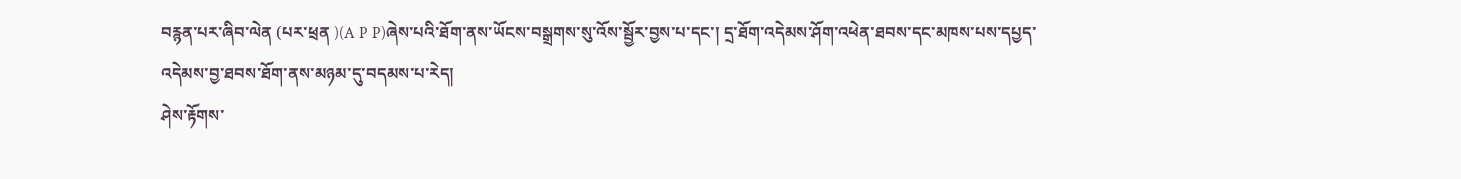བརྙན་པར་ཞིབ་ལེན (པར་ཕྲན )(A P P)ཞེས་པའི་ཐོག་ནས་ཡོངས་བསྒྲགས་སུ་འོས་སྦྱོར་བྱས་པ་དང་། དྲ་ཐོག་འདེམས་ཤོག་འཕེན་ཐབས་དང་མཁས་པས་དཔྱད་འདེམས་བྱ་ཐབས་ཐོག་ནས་མཉམ་དུ་བདམས་པ་རེད།
ཤེས་རྟོགས་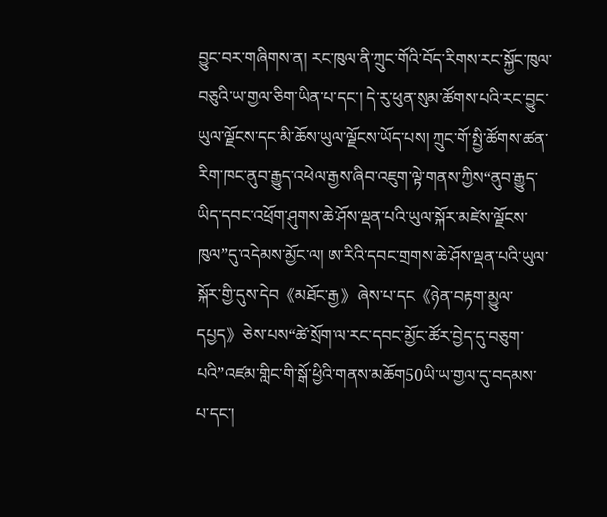བྱུང་བར་གཞིགས་ན། རང་ཁུལ་ནི་ཀྲུང་གོའི་བོད་རིགས་རང་སྐྱོང་ཁུལ་བཅུའི་ཡ་གྱལ་ཅིག་ཡིན་པ་དང་། དེ་རུ་ཕུན་སུམ་ཚོགས་པའི་རང་བྱུང་ཡུལ་ལྗོངས་དང་མི་ཆོས་ཡུལ་ལྗོངས་ཡོད་པས། ཀྲུང་གོ་སྤྱི་ཚོགས་ཚན་རིག་ཁང་ནུབ་རྒྱུད་འཕེལ་རྒྱས་ཞིབ་འཇུག་ལྟེ་གནས་ཀྱིས“ནུབ་རྒྱུད་ཡིད་དབང་འཕྲོག་ཤུགས་ཆེ་ཤོས་ལྡན་པའི་ཡུལ་སྐོར་མཛེས་ལྗོངས་ཁུལ”དུ་འདེམས་མྱོང་ལ། ཨ་རིའི་དབང་གྲགས་ཆེ་ཤོས་ལྡན་པའི་ཡུལ་སྐོར་གྱི་དུས་དེབ《མཐོང་རྒྱ》ཞེས་པ་དང《ཉེན་བརྟག་མྱུལ་དཔྱད》ཅེས་པས“ཚེ་སྲོག་ལ་རང་དབང་མྱོང་ཚོར་བྱེད་དུ་བཅུག་པའི”འཛམ་གླིང་གི་སྒོ་ཕྱིའི་གནས་མཆོག50ཡི་ཡ་གྱལ་དུ་བདམས་པ་དང་།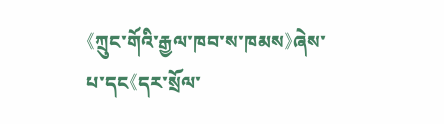《ཀྲུང་གོའི་རྒྱལ་ཁབ་ས་ཁམས》ཞེས་པ་དང《དར་སྲོལ་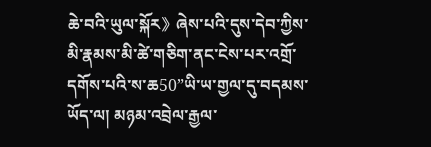ཆེ་བའི་ཡུལ་སྐོར》ཞེས་པའི་དུས་དེབ་ཀྱིས་མི་རྣམས་མི་ཚེ་གཅིག་ནང་ངེས་པར་འགྲོ་དགོས་པའི་ས་ཆ50”ཡི་ཡ་གྱལ་དུ་བདམས་ཡོད་ལ། མཉམ་འབྲེལ་རྒྱལ་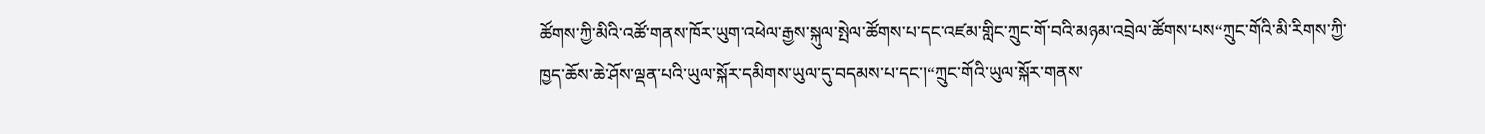ཚོགས་ཀྱི་མིའི་འཚོ་གནས་ཁོར་ཡུག་འཕེལ་རྒྱས་སྐུལ་སྤེལ་ཚོགས་པ་དང་འཛམ་གླིང་ཀྲུང་གོ་བའི་མཉམ་འབྲེལ་ཚོགས་པས“ཀྲུང་གོའི་མི་རིགས་ཀྱི་ཁྱད་ཆོས་ཆེ་ཤོས་ལྡན་པའི་ཡུལ་སྐོར་དམིགས་ཡུལ་དུ་བདམས་པ་དང་།“ཀྲུང་གོའི་ཡུལ་སྐོར་གནས་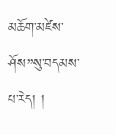མཆོག་མཛེས་ཤོས”སུ་བདམས་པ་རེད། །